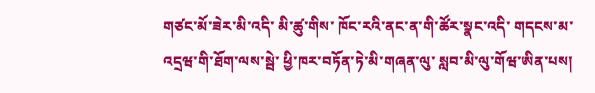གཙང་མོ་ཟེར་མི་འདི་ མི་ཚུ་གིས་ ཁོང་རའི་ནང་ན་གི་ཚོར་སྣང་འདི་ གདངས་མ་འདྲཝ་གི་ཐོག་ལས་སྦེ་ ཕྱི་ཁར་བཏོན་ཏེ་མི་གཞན་ལུ་ སླབ་མི་ལུ་གོཝ་ཨིན་པས།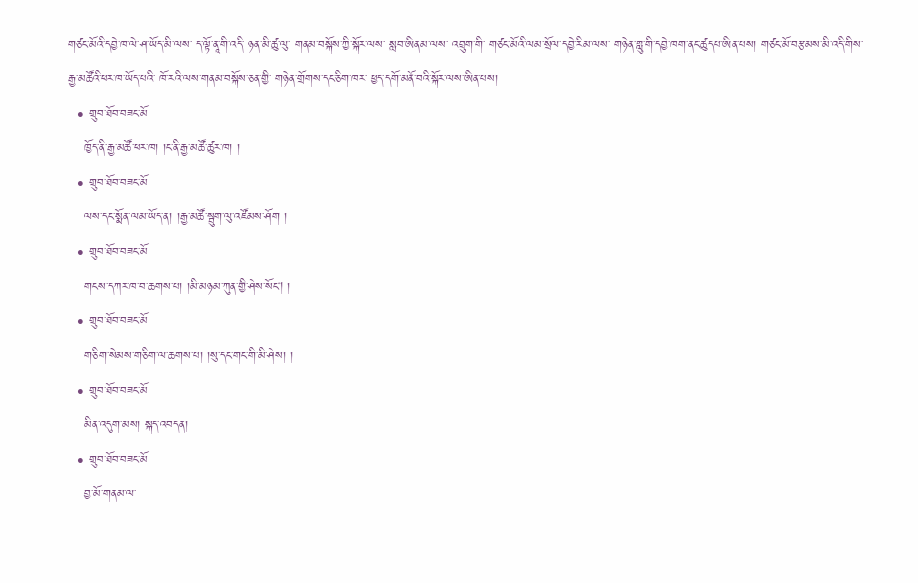གཙང་མོའི་དབྱེ་ཁ་ལེ་ཤ་ཡོད་མི་ལས་ ད་ལྟོ་ནཱ་གི་འདི་ ཉན་མི་ཚུ་ལུ་ གནམ་བསྐོས་ཀྱི་སྐོར་ལས་ སླབ་ཨིནམ་ལས་ འབྲུག་གི་ གཙང་མོའི་ལམ་སྲོལ་དབྱེ་རིམ་ལས་ གཉེན་གླུ་གི་དབྱེ་ཁག་ནང་ཚུདཔ་ཨིན་པས། གཙང་མོ་བརྩམས་མི་འདི་གིས་ རྒྱ་མཚོའི་ཕར་ཁ་ཡོད་པའི་ ཁོ་རའི་ལས་གནམ་བསྐོས་ཅན་གྱི་ གཉེན་གྲོགས་དང་ཅིག་ཁར་ ཕྱད་དགོ་མནོ་བའི་སྐོར་ལས་ཨིན་པས།
  • གྲུབ་ཐོབ་བཟང་མོ
    ཁྱོད་ནི་རྒྱ་མཚོ་ཕར་ཁ། །ང་ནི་རྒྱ་མཚོ་ཚུར་ཁ། །
  • གྲུབ་ཐོབ་བཟང་མོ
    ལས་དང་སྨོན་ལམ་ཡོད་ན། །རྒྱ་མཚོ་སྦུག་ལུ་འཛོམས་ཤོག །
  • གྲུབ་ཐོབ་བཟང་མོ
    གངས་དཀར་ཁ་བ་ཆགས་པ། །མི་མཉམ་ཀུན་གྱི་ཤེས་སོང། །
  • གྲུབ་ཐོབ་བཟང་མོ
    གཅིག་སེམས་གཅིག་ལ་ཆགས་པ། །སུ་དང་གང་གི་མི་ཤེས། །
  • གྲུབ་ཐོབ་བཟང་མོ
    མིན་འདུག་མས། སྐད་འབདན།
  • གྲུབ་ཐོབ་བཟང་མོ
    བྱ་མོ་གནམ་ལ་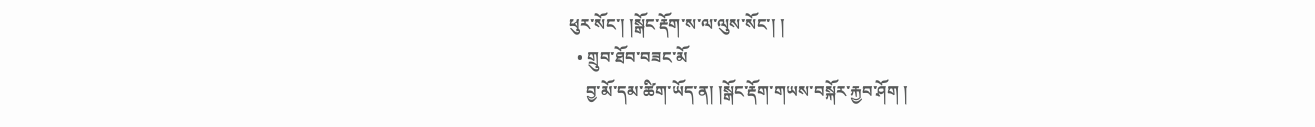ཕུར་སོང་། །སྒོང་རྡོག་ས་ལ་ལུས་སོང་། །
  • གྲུབ་ཐོབ་བཟང་མོ
    བྱ་མོ་དམ་ཚིག་ཡོད་ན། །སྒོང་རྡོག་གཡས་བསྐོར་རྐྱབ་ཤོག །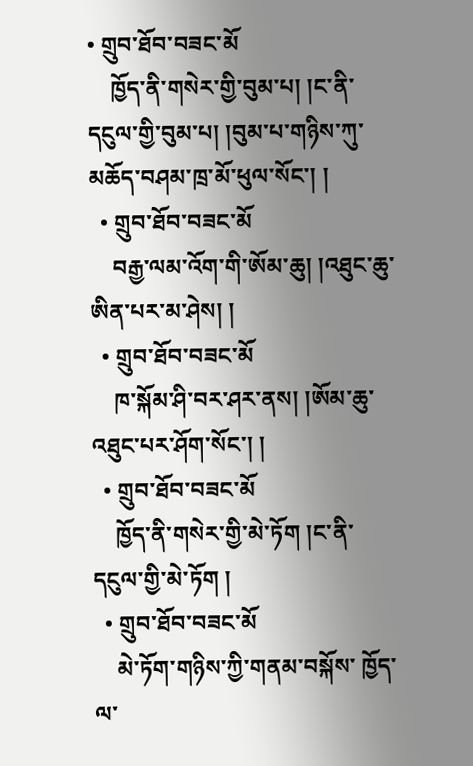• གྲུབ་ཐོབ་བཟང་མོ
    ཁྱོད་ནི་གསེར་གྱི་བུམ་པ། །ང་ནི་དངུལ་གྱི་བུམ་པ། །བུམ་པ་གཉིས་ཀུ་ མཆོད་བཤམ་ཁྲ་མོ་ཕུལ་སོང་། །
  • གྲུབ་ཐོབ་བཟང་མོ
    བརྒྱ་ལམ་འོག་གི་ཨོམ་ཆུ། །འཐུང་ཆུ་ཨིན་པར་མ་ཤེས། །
  • གྲུབ་ཐོབ་བཟང་མོ
    ཁ་སྐོམ་ཤི་བར་ཤར་ནས། །ཨོམ་ཆུ་འཐུང་པར་ཤོག་སོང་། །
  • གྲུབ་ཐོབ་བཟང་མོ
    ཁྱོད་ནི་གསེར་གྱི་མེ་ཏོག །ང་ནི་དངུལ་གྱི་མེ་ཏོག །
  • གྲུབ་ཐོབ་བཟང་མོ
    མེ་ཏོག་གཉིས་ཀྱི་གནམ་བསྐོས་ ཁྱོད་ལ་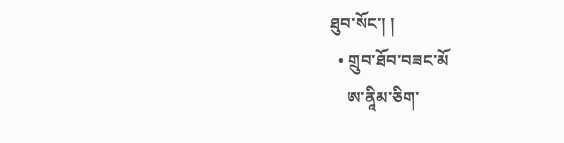ཐུབ་སོང་། །
  • གྲུབ་ཐོབ་བཟང་མོ
    ཨ་ནཱིམ་ཅིག་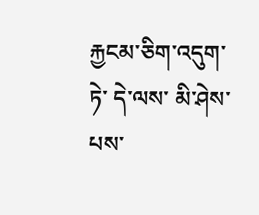རྐྱངམ་ཅིག་འདུག་ ཏེ་ དེ་ལས་ མི་ཤེས་པས་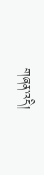གཞན་འདི།